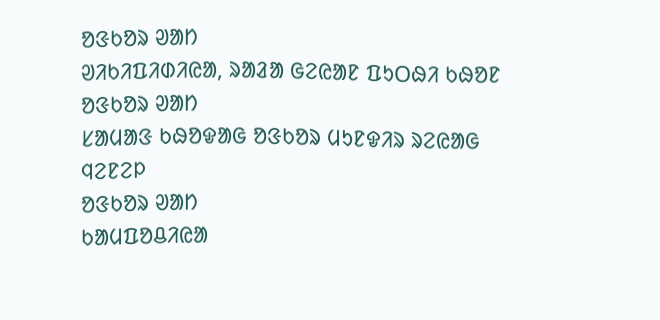ᱚᱝᱠᱚᱨ ᱣᱟᱴ
ᱣᱤᱠᱤᱯᱤᱰᱤᱭᱟ, ᱨᱟᱲᱟ ᱜᱮᱭᱟᱱ ᱯᱩᱛᱷᱤ ᱠᱷᱚᱱ
ᱚᱝᱠᱚᱨ ᱣᱟᱴ
ᱥᱟᱢᱟᱝ ᱠᱷᱚᱫᱟᱜ ᱚᱝᱠᱚᱨ ᱢᱩᱱᱫᱤᱨ ᱨᱮᱭᱟᱜ ᱧᱮᱱᱮᱞ
ᱚᱝᱠᱚᱨ ᱣᱟᱴ
ᱠᱟᱢᱯᱚᱪᱤᱭᱟ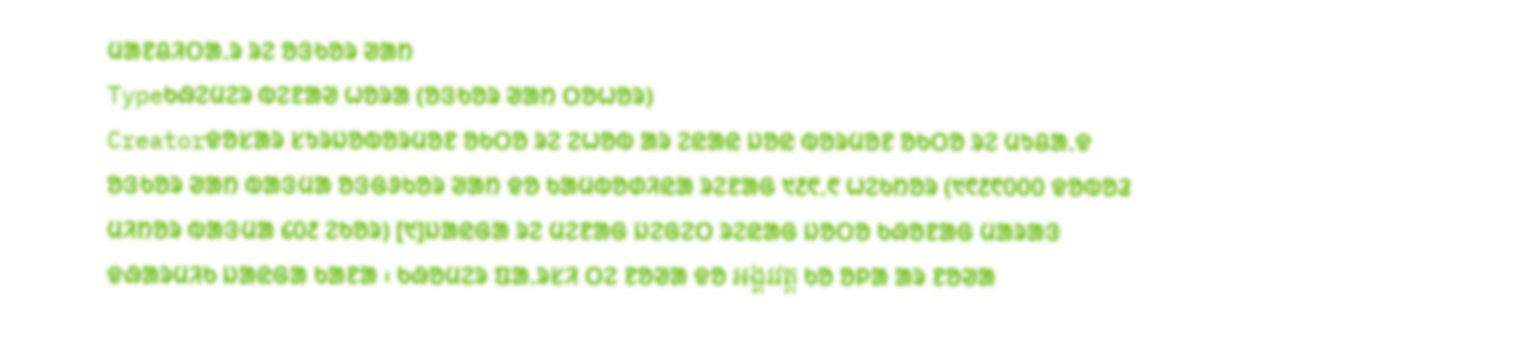ᱢᱟᱱᱪᱤᱛᱟᱹᱨ ᱨᱮ ᱚᱝᱠᱚᱨ ᱣᱟᱴ
Typeᱠᱷᱮᱢᱮᱨ ᱵᱮᱱᱟᱣ ᱦᱚᱨᱟ (ᱚᱝᱠᱚᱨ ᱣᱟᱴ ᱛᱚᱦᱚᱨ)
Creatorᱫᱚᱥᱟᱨ ᱥᱩᱨᱡᱚᱵᱚᱨᱢᱚᱱ ᱚᱠᱛᱚ ᱨᱮ ᱮᱦᱚᱵ ᱟᱨ ᱮᱭᱟᱭ ᱡᱚᱭ ᱵᱚᱨᱢᱚᱱ ᱚᱠᱛᱚ ᱨᱮ ᱢᱩᱪᱟᱹᱫ
ᱚᱝᱠᱚᱨ ᱣᱟᱴ ᱵᱟᱝᱢᱟ ᱚᱝᱜᱽᱠᱚᱨ ᱣᱟᱴ ᱫᱚ ᱠᱟᱢᱵᱚᱰᱤᱭᱟ ᱨᱮᱱᱟᱜ ᱑᱒᱖ᱹ᱖ ᱦᱮᱠᱴᱚᱨ (᱑᱖᱒᱖᱐᱐᱐ ᱫᱚᱵᱚᱲ ᱢᱤᱴᱚᱨ ᱵᱟᱝᱢᱟ ᱔᱐᱒ ᱮᱠᱚᱨ) [᱑]ᱡᱟᱭᱜᱟ ᱨᱮ ᱢᱮᱱᱟᱜ ᱡᱮᱜᱮᱛ ᱨᱮᱭᱟᱜ ᱡᱚᱛᱚ ᱠᱷᱚᱱᱟᱜ ᱢᱟᱨᱟᱝ ᱫᱷᱟᱨᱢᱤᱠ ᱡᱟᱭᱜᱟ ᱠᱟᱱᱟ ᱾ ᱠᱷᱚᱢᱮᱨ ᱯᱟᱹᱨᱥᱤ ᱛᱮ ᱱᱚᱣᱟ ᱫᱚ អង្គរវត្ត ᱠᱚ ᱚᱞᱟ ᱟᱨ ᱱᱚᱣᱟ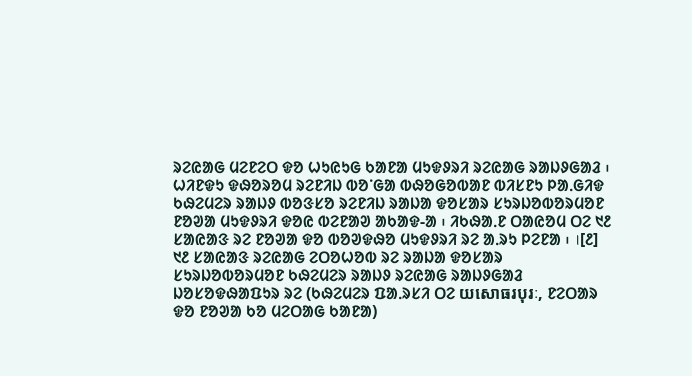ᱨᱮᱭᱟᱜ ᱢᱮᱱᱮᱛ ᱫᱚ ᱦᱩᱭᱩᱜ ᱠᱟᱱᱟ ᱢᱩᱫᱽᱨᱤ ᱨᱮᱭᱟᱜ ᱨᱟᱡᱽᱜᱟᱲ ᱾ ᱦᱤᱱᱫᱩ ᱫᱷᱚᱨᱚᱢ ᱨᱮᱱᱤᱡ ᱵᱚᱸᱜᱟ ᱵᱷᱚᱜᱚᱵᱟᱱ ᱵᱤᱥᱱᱩ ᱞᱟᱹᱜᱤᱫ ᱠᱷᱮᱢᱮᱨ ᱨᱟᱡᱽ ᱵᱚᱝᱥᱚ ᱨᱮᱱᱤᱡ ᱨᱟᱡᱟ ᱫᱚᱥᱟᱨ ᱥᱩᱨᱡᱚᱵᱚᱨᱢᱚᱱ ᱱᱚᱣᱟ ᱢᱩᱫᱽᱨᱤ ᱫᱚᱭ ᱵᱮᱱᱟᱣ ᱟᱠᱟᱫ-ᱟ ᱾ ᱤᱠᱷᱟᱹᱱ ᱛᱟᱭᱚᱢ ᱛᱮ ᱑᱒ ᱥᱟᱭᱟᱝ ᱨᱮ ᱱᱚᱣᱟ ᱫᱚ ᱵᱚᱣᱫᱷᱚ ᱢᱩᱫᱽᱨᱤ ᱨᱮ ᱟᱹᱨᱩ ᱞᱮᱱᱟ ᱾ ।[᱒] ᱑᱒ ᱥᱟᱭᱟᱝ ᱨᱮᱭᱟᱜ ᱮᱛᱚᱦᱚᱵ ᱨᱮ ᱨᱟᱡᱟ ᱫᱚᱥᱟᱨ ᱥᱩᱨᱡᱚᱵᱚᱨᱢᱚᱱ ᱠᱷᱮᱢᱮᱨ ᱨᱟᱡᱽ ᱨᱮᱭᱟᱜ ᱨᱟᱡᱽᱜᱟᱲ ᱡᱚᱥᱚᱫᱷᱟᱯᱩᱨ ᱨᱮ (ᱠᱷᱮᱢᱮᱨ ᱯᱟᱹᱨᱥᱤ ᱛᱮ យសោធរបុរៈ, ᱱᱮᱛᱟᱨ ᱫᱚ ᱱᱚᱣᱟ ᱠᱚ ᱢᱮᱛᱟᱜ ᱠᱟᱱᱟ)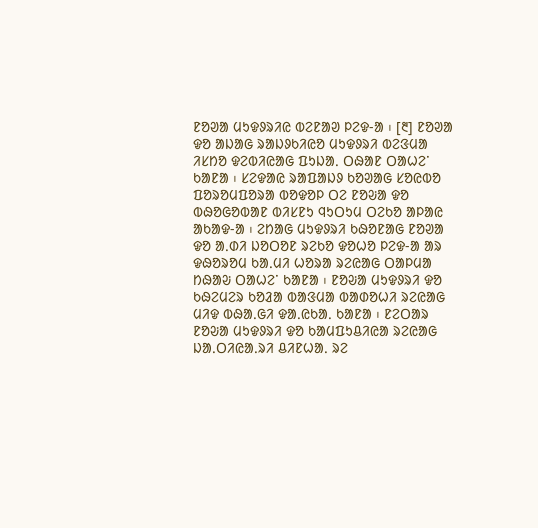ᱱᱚᱣᱟ ᱢᱩᱫᱽᱨᱤᱭ ᱵᱮᱱᱟᱣ ᱞᱮᱫ-ᱟ ᱾ [᱓] ᱱᱚᱣᱟ ᱫᱚ ᱟᱡᱟᱜ ᱨᱟᱡᱽᱠᱤᱭᱚ ᱢᱩᱫᱽᱨᱤ ᱵᱮᱝᱢᱟ ᱤᱥᱴᱚ ᱫᱮᱵᱤᱭᱟᱜ ᱯᱩᱡᱟᱹ ᱛᱷᱟᱱ ᱛᱟᱦᱮᱸ ᱠᱟᱱᱟ ᱾ ᱥᱮᱫᱟᱭ ᱨᱟᱯᱟᱡᱽ ᱠᱚᱣᱟᱜ ᱥᱚᱭᱵᱚ ᱯᱚᱨᱚᱢᱯᱚᱨᱟ ᱵᱚᱫᱚᱞ ᱛᱮ ᱱᱚᱶᱟ ᱫᱚ ᱵᱷᱚᱜᱚᱵᱟᱱ ᱵᱤᱥᱱᱩ ᱧᱩᱛᱩᱢ ᱛᱮᱠᱚ ᱟᱞᱟᱭ ᱟᱠᱟᱫ-ᱟ ᱾ ᱮᱴᱟᱜ ᱢᱩᱫᱽᱨᱤ ᱠᱷᱚᱱᱟᱜ ᱱᱚᱣᱟ ᱫᱚ ᱟᱹᱰᱤ ᱡᱚᱛᱚᱱ ᱨᱮᱠᱚ ᱫᱚᱦᱚ ᱞᱮᱫ-ᱟ ᱟᱨ ᱫᱷᱚᱨᱚᱢ ᱠᱟᱹᱢᱤ ᱦᱚᱨᱟ ᱨᱮᱭᱟᱜ ᱛᱟᱞᱢᱟ ᱴᱷᱟᱶ ᱛᱟᱦᱮᱸ ᱠᱟᱱᱟ ᱾ ᱱᱚᱶᱟ ᱢᱩᱫᱽᱨᱤ ᱫᱚ ᱠᱷᱮᱢᱮᱨ ᱠᱚᱲᱟ ᱵᱟᱝᱢᱟ ᱵᱟᱰᱚᱦᱤ ᱨᱮᱭᱟᱜ ᱢᱤᱫ ᱵᱷᱟᱹᱜᱤ ᱫᱟᱹᱭᱠᱟᱹ ᱠᱟᱱᱟ ᱾ ᱱᱮᱛᱟᱨ ᱱᱚᱶᱟ ᱢᱩᱫᱽᱨᱤ ᱫᱚ ᱠᱟᱢᱯᱩᱪᱤᱭᱟ ᱨᱮᱭᱟᱜ ᱡᱟᱹᱛᱤᱭᱟᱹᱨᱤ ᱪᱤᱱᱦᱟᱹ ᱨᱮ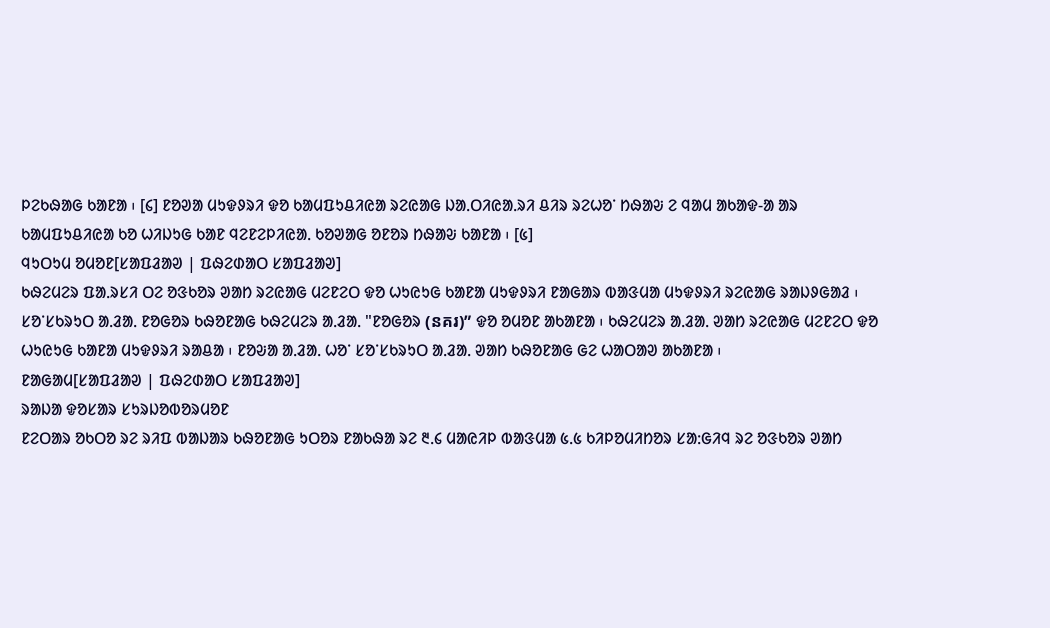ᱞᱮᱠᱷᱟᱜ ᱠᱟᱱᱟ ᱾ [᱔] ᱱᱚᱣᱟ ᱢᱩᱫᱽᱨᱤ ᱫᱚ ᱠᱟᱢᱯᱩᱪᱤᱭᱟ ᱨᱮᱭᱟᱜ ᱡᱟᱹᱛᱤᱭᱟᱹᱨᱤ ᱪᱤᱨ ᱨᱮᱦᱚᱸ ᱴᱷᱟᱶ ᱮ ᱧᱟᱢ ᱟᱠᱟᱫ-ᱟ ᱟᱨ ᱠᱟᱢᱯᱩᱪᱤᱭᱟ ᱠᱚ ᱦᱤᱡᱩᱜ ᱠᱟᱱ ᱧᱮᱱᱮᱞᱤᱭᱟᱹ ᱠᱚᱣᱟᱜ ᱚᱱᱚᱨ ᱴᱷᱟᱶ ᱠᱟᱱᱟ ᱾ [᱕]
ᱧᱩᱛᱩᱢ ᱚᱢᱚᱱ[ᱥᱟᱯᱲᱟᱣ | ᱯᱷᱮᱰᱟᱛ ᱥᱟᱯᱲᱟᱣ]
ᱠᱷᱮᱢᱮᱨ ᱯᱟᱹᱨᱥᱤ ᱛᱮ ᱚᱝᱠᱚᱨ ᱣᱟᱴ ᱨᱮᱭᱟᱜ ᱢᱮᱱᱮᱛ ᱫᱚ ᱦᱩᱭᱩᱜ ᱠᱟᱱᱟ ᱢᱩᱫᱽᱨᱤ ᱱᱟᱜᱟᱨ ᱵᱟᱝᱢᱟ ᱢᱩᱫᱽᱨᱤ ᱨᱮᱭᱟᱜ ᱨᱟᱡᱽᱜᱟᱲ ᱾ ᱥᱚᱸᱥᱠᱨᱩᱛ ᱟᱹᱲᱟᱹ ᱱᱚᱜᱚᱨ ᱠᱷᱚᱱᱟᱜ ᱠᱷᱮᱢᱮᱨ ᱟᱹᱲᱟᱹ "ᱱᱚᱜᱚᱨ (នគរ)” ᱫᱚ ᱚᱢᱚᱱ ᱟᱠᱟᱱᱟ ᱾ ᱠᱷᱮᱢᱮᱨ ᱟᱹᱲᱟᱹ ᱣᱟᱴ ᱨᱮᱭᱟᱜ ᱢᱮᱱᱮᱛ ᱫᱚ ᱦᱩᱭᱩᱜ ᱠᱟᱱᱟ ᱢᱩᱫᱽᱨᱤ ᱨᱟᱪᱟ ᱾ ᱱᱚᱶᱟ ᱟᱹᱲᱟᱹ ᱦᱚᱸ ᱥᱚᱸᱥᱠᱨᱩᱛ ᱟᱹᱲᱟᱹ ᱣᱟᱴ ᱠᱷᱚᱱᱟᱜ ᱜᱮ ᱦᱟᱛᱟᱣ ᱟᱠᱟᱱᱟ ᱾
ᱱᱟᱜᱟᱢ[ᱥᱟᱯᱲᱟᱣ | ᱯᱷᱮᱰᱟᱛ ᱥᱟᱯᱲᱟᱣ]
ᱨᱟᱡᱟ ᱫᱚᱥᱟᱨ ᱥᱩᱨᱡᱚᱵᱚᱨᱢᱚᱱ
ᱱᱮᱛᱟᱨ ᱚᱠᱛᱚ ᱨᱮ ᱨᱤᱯ ᱵᱟᱡᱟᱨ ᱠᱷᱚᱱᱟᱜ ᱩᱛᱚᱨ ᱱᱟᱠᱷᱟ ᱨᱮ ᱓ᱹ᱔ ᱢᱟᱭᱤᱞ ᱵᱟᱝᱢᱟ ᱕ᱹ᱕ ᱠᱤᱞᱚᱢᱤᱴᱚᱨ ᱥᱟᱺᱜᱤᱧ ᱨᱮ ᱚᱝᱠᱚᱨ ᱣᱟᱴ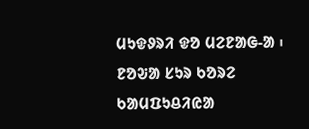ᱢᱩᱫᱽᱨᱤ ᱫᱚ ᱢᱮᱱᱟᱜ-ᱟ ᱾ ᱱᱚᱶᱟ ᱥᱩᱨ ᱠᱚᱨᱮ ᱠᱟᱢᱯᱩᱪᱤᱭᱟ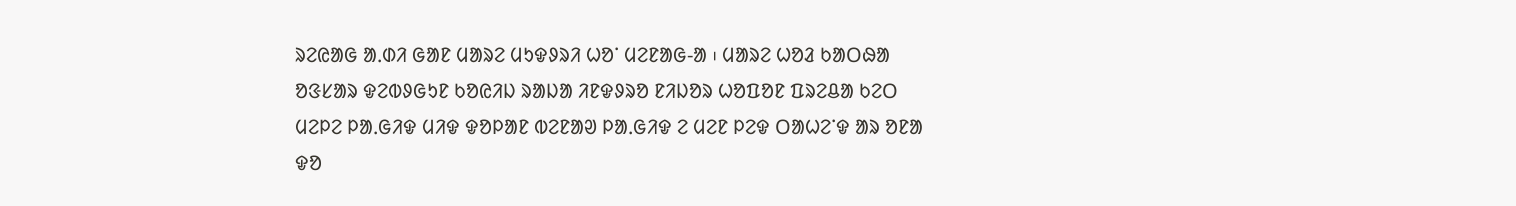ᱨᱮᱭᱟᱜ ᱟᱹᱰᱤ ᱜᱟᱱ ᱢᱟᱨᱮ ᱢᱩᱫᱽᱨᱤ ᱦᱚᱸ ᱢᱮᱱᱟᱜ-ᱟ ᱾ ᱢᱟᱨᱮ ᱦᱚᱲ ᱠᱟᱛᱷᱟ ᱚᱝᱥᱟᱨ ᱫᱮᱵᱽᱜᱩᱱ ᱠᱚᱭᱤᱡ ᱨᱟᱡᱟ ᱤᱱᱫᱽᱨᱚ ᱱᱤᱡᱚᱨ ᱦᱚᱯᱚᱱ ᱯᱨᱮᱪᱟ ᱠᱮᱛ ᱢᱮᱞᱮ ᱞᱟᱹᱜᱤᱫ ᱢᱤᱫ ᱫᱚᱞᱟᱱ ᱵᱮᱱᱟᱣ ᱞᱟᱹᱜᱤᱫ ᱮ ᱢᱮᱱ ᱞᱮᱫ ᱛᱟᱦᱮᱸᱫ ᱟᱨ ᱚᱱᱟ ᱫᱚ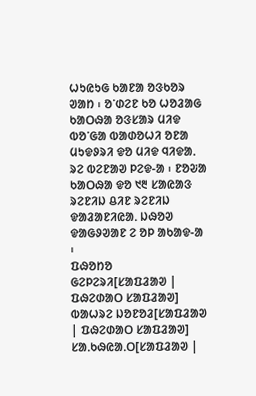ᱦᱩᱭᱩᱜ ᱠᱟᱱᱟ ᱚᱝᱠᱚᱨ ᱣᱟᱴ ᱾ ᱚᱸᱰᱮᱱ ᱠᱚ ᱦᱚᱲᱟᱜ ᱠᱟᱛᱷᱟ ᱚᱝᱥᱟᱨ ᱢᱤᱫ ᱵᱚᱸᱜᱟ ᱵᱟᱰᱚᱦᱤ ᱚᱱᱟ ᱢᱩᱫᱽᱨᱤ ᱫᱚ ᱢᱤᱫ ᱧᱤᱫᱟᱹ ᱨᱮ ᱵᱮᱱᱟᱣ ᱞᱮᱫ-ᱟ ᱾ ᱱᱚᱶᱟ ᱠᱟᱛᱷᱟ ᱫᱚ ᱑᱓ ᱥᱟᱭᱟᱝ ᱨᱮᱱᱤᱡ ᱪᱤᱱ ᱨᱮᱱᱤᱡ ᱫᱟᱲᱟᱱᱤᱭᱟᱹ ᱡᱷᱚᱣ ᱫᱟᱜᱽᱣᱟᱱ ᱮ ᱚᱞ ᱟᱠᱟᱫ-ᱟ ᱾
ᱯᱷᱚᱴᱚ ᱜᱮᱞᱮᱨᱤ[ᱥᱟᱯᱲᱟᱣ | ᱯᱷᱮᱰᱟᱛ ᱥᱟᱯᱲᱟᱣ]
ᱵᱟᱦᱨᱮ ᱡᱚᱱᱚᱲ[ᱥᱟᱯᱲᱟᱣ | ᱯᱷᱮᱰᱟᱛ ᱥᱟᱯᱲᱟᱣ]
ᱥᱟᱹᱠᱷᱭᱟᱹᱛ[ᱥᱟᱯᱲᱟᱣ |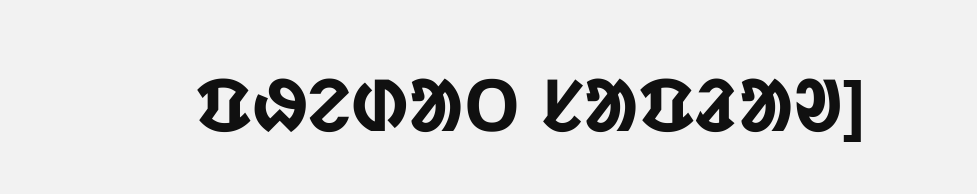ᱯᱷᱮᱰᱟᱛ ᱥᱟᱯᱲᱟᱣ]